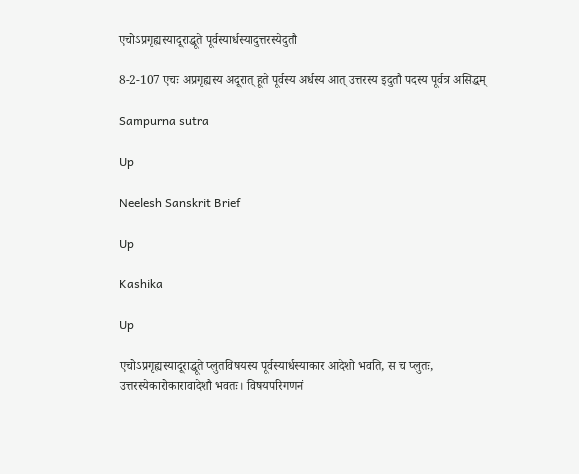एचोऽप्रगृह्यस्यादूराद्धूते पूर्वस्यार्धस्यादुत्तरस्येदुतौ

8-2-107 एचः अप्रगृह्यस्य अदूरात् हूते पूर्वस्य अर्धस्य आत् उत्तरस्य इदुतौ पदस्य पूर्वत्र असिद्धम्

Sampurna sutra

Up

Neelesh Sanskrit Brief

Up

Kashika

Up

एचोऽप्रगृह्यस्यादूराद्धूते प्लुतविषयस्य पूर्वस्यार्धस्याकार आदेशो भवति, स च प्लुतः, उत्तरस्येकारोकारावादेशौ भवतः। विषयपरिगणनं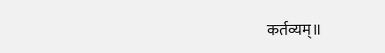कर्तव्यम्॥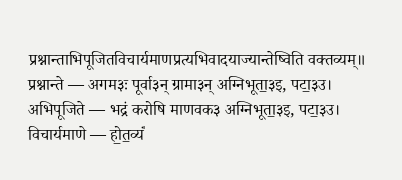प्रश्नान्ताभिपूजितविचार्यमाणप्रत्यभिवादयाज्यान्तेष्विति वक्तव्यम्॥ प्रश्नान्ते — अगम३ः पूर्वा३न् ग्रामा३न् अग्निभूता॒३इ, पटा॒३उ। अभिपूजिते — भद्रं करोषि माणवक३ अग्निभूता॒३इ, पटा॒३उ। विचार्यमाणे — हो॒त॒व्यं॑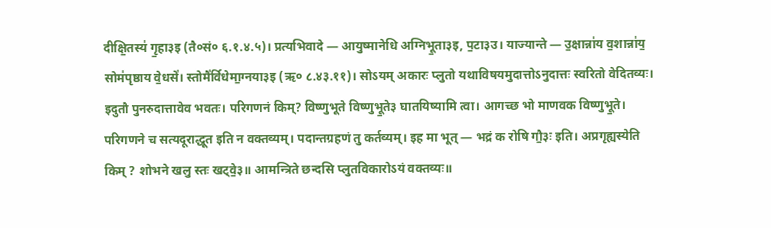दीक्षि॒तस्य॑ गृ॒हा३इ (तै०सं० ६.१.४.५)। प्रत्यभिवादे — आयुष्मानेधि अग्निभू॒ता३इ, प॒टा३उ। याज्यान्ते — उ॒क्षान्ना॑य व॒शान्ना॑य॒ सोम॑पृष्ठाय वे॒धसे॑। स्तोमै॑र्विधेमा॒ग्नया३इ (ऋ० ८.४३.११)। सोऽयम् अकारः प्लुतो यथाविषयमुदात्तोऽनुदात्तः स्वरितो वेदितव्यः। इदुतौ पुनरुदात्तावेव भवतः। परिगणनं किम्? विष्णुभूते विष्णुभू॒ते३ घातयिष्यामि त्वा। आगच्छ भो माणवक विष्णुभू॒ते। परिगणने च सत्यदूराद्धूत इति न वक्तव्यम्। पदान्तग्रहणं तु कर्तव्यम्। इह मा भूत् — भद्रं क रोषि गौ॒३ः इति। अप्रगृह्यस्येति किम् ? शोभने खलु स्तः खट्वे॒३॥ आमन्त्रिते छन्दसि प्लुतविकारोऽयं वक्तव्यः॥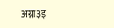अग्ना३इ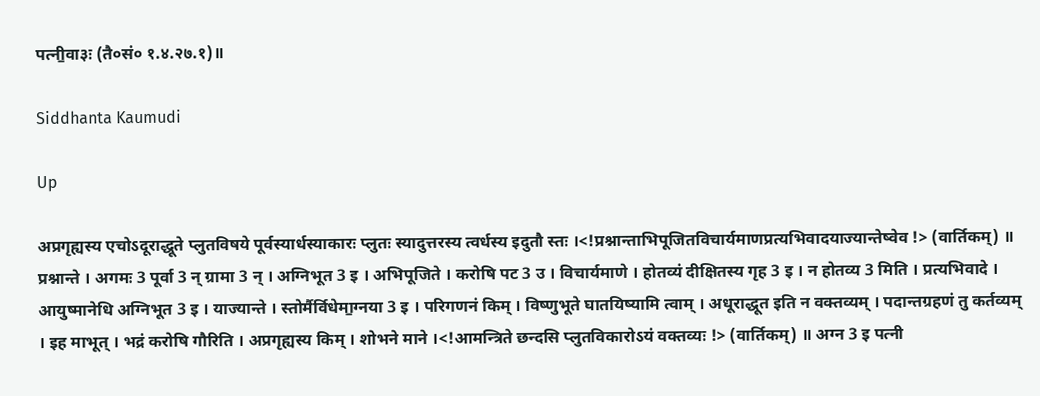पत्नी॒वा३ः (तै०सं० १.४.२७.१)॥

Siddhanta Kaumudi

Up

अप्रगृह्यस्य एचोऽदूराद्धूते प्लुतविषये पूर्वस्यार्धस्याकारः प्लुतः स्यादुत्तरस्य त्वर्धस्य इदुतौ स्तः ।<!प्रश्नान्ताभिपूजितविचार्यमाणप्रत्यभिवादयाज्यान्तेष्वेव !> (वार्तिकम्) ॥ प्रश्नान्ते । अगमः 3 पूर्वा 3 न् ग्रामा 3 न् । अग्निभूत 3 इ । अभिपूजिते । करोषि पट 3 उ । विचार्यमाणे । होतव्यं दीक्षितस्य गृह 3 इ । न होतव्य 3 मिति । प्रत्यभिवादे । आयुष्मानेधि अग्निभूत 3 इ । याज्यान्ते । स्तोर्मैर्विधेमा॒ग्नया 3 इ । परिगणनं किम् । विष्णुभूते घातयिष्यामि त्वाम् । अधूराद्धूत इति न वक्तव्यम् । पदान्तग्रहणं तु कर्तव्यम् । इह माभूत् । भद्रं करोषि गौरिति । अप्रगृह्यस्य किम् । शोभने माने ।<!आमन्त्रिते छन्दसि प्लुतविकारोऽयं वक्तव्यः !> (वार्तिकम्) ॥ अग्न 3 इ पत्नी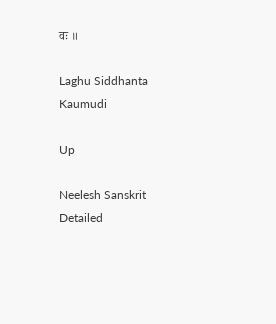वः ॥

Laghu Siddhanta Kaumudi

Up

Neelesh Sanskrit Detailed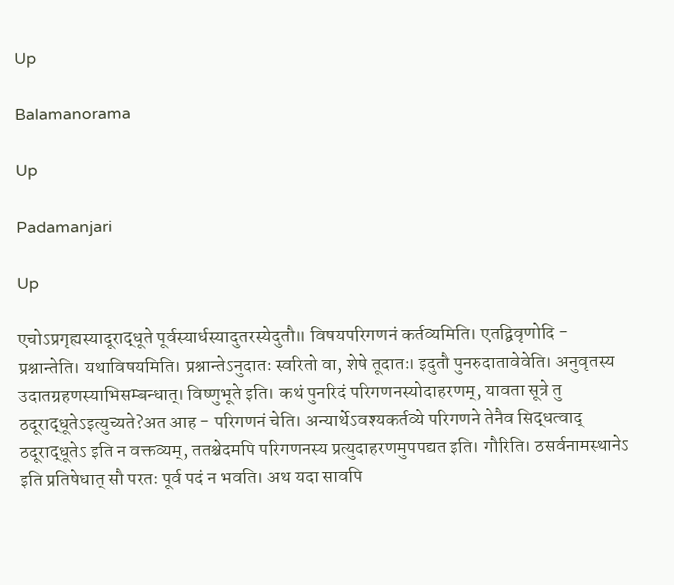Up

Balamanorama

Up

Padamanjari

Up

एचोऽप्रगृह्यस्यादूराद्धूते पूर्वस्यार्धस्यादुतरस्येदुतौ॥ विषयपरिगणनं कर्तव्यमिति। एतद्विवृणोदि - प्रश्नान्तेति। यथाविषयमिति। प्रश्नान्तेऽनुदातः स्वरितो वा, शेषे तूदातः। इदुतौ पुनरुदातावेवेति। अनुवृतस्य उदातग्रहणस्याभिसम्बन्धात्। विष्णुभूते इति। कथं पुनरिदं परिगणनस्योदाहरणम्, यावता सूत्रे तु ठदूराद्धूतेऽइत्युच्यते?अत आह - परिगणनं चेति। अन्यार्थेऽवश्यकर्तव्ये परिगणने तेनैव सिद्धत्वाद् ठदूराद्धूतेऽ इति न वक्तव्यम्, ततश्चेदमपि परिगणनस्य प्रत्युदाहरणमुपपद्यत इति। गौरिति। ठसर्वनामस्थानेऽ इति प्रतिषेधात् सौ परतः पूर्व पदं न भवति। अथ यदा सावपि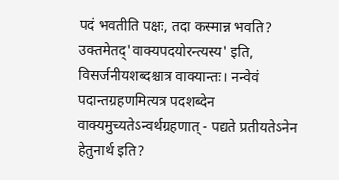पदं भवतीति पक्षः, तदा कस्मान्न भवति? उक्तमेतद्'वाक्यपदयोरन्त्यस्य' इति, विसर्जनीयशब्दश्चात्र वाक्यान्तः। नन्वेवं पदान्तग्रहणमित्यत्र पदशब्देन वाक्यमुच्यतेऽन्वर्थग्रहणात् - पद्यते प्रतीयतेऽनेन हेतुनार्थ इति?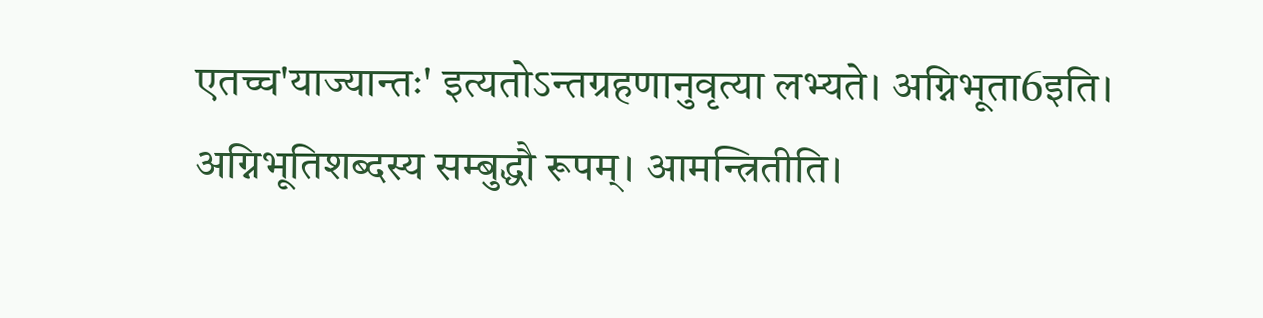एतच्च'याज्यान्तः' इत्यतोऽन्तग्रहणानुवृत्या लभ्यते। अग्निभूता6इति। अग्निभूतिशब्दस्य सम्बुद्धौ रूपम्। आमन्त्रितीति।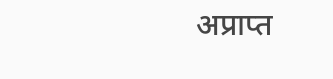अप्राप्त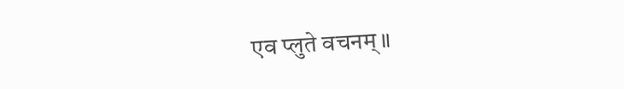एव प्लुते वचनम्॥